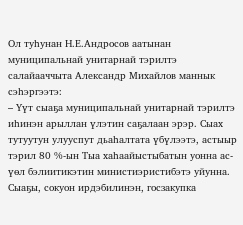Ол туһунан Н.Е.Андросов аатынан муниципальнай унитарнай тэрилтэ салайааччыта Александр Михайлов маннык сэһэргээтэ:
– Үүт сыаҕа муниципальнай унитарнай тэрилтэ иһинэн арыллан үлэтин саҕалаан эрэр. Сыах тутуутун улууспут дьаһалтата үбүлээтэ, астыыр тэрил 80 %-ын Тыа хаһаайыстыбатын уонна ас-үөл бэлиитикэтин министиэристибэтэ уйунна. Сыаҕы, сокуон ирдэбилинэн, госзакупка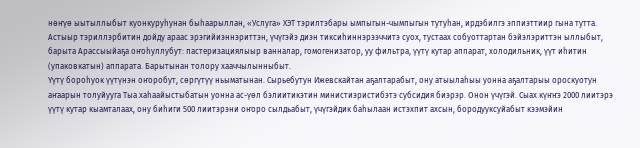нөҥүө ыытыллыбыт куонкуруһунан быһаарыллан, «Услуга» ХЭТ тэрилтэбары ымпыгын-чымпыгын тутуһан, ирдэбилгэ эппиэттиир гына тутта.
Астыыр тэриллэрбитин дойду араас эрэгийиэннэриттэн, үчүгэйэ диэн тиксиһиннэрээччитэ суох, тустаах собуоттартан бэйэлэриттэн ыллыбыт, барыта Арассыыйаҕа оҥоһуллубут: пастеризациялыыр ванналар, гомогенизатор, уу фильтра, үүтү кутар аппарат, холодильник, үүт иһитин (упаковкатын) аппарата. Барытынан толору хааччылынныбыт.
Үүтү бороһуок үүтүнэн оҥоробут, сөргүтүү ньыматынан. Сырьебутун Ижевскайтан аҕалтарабыт, ону атыылаһыы уонна аҕалтарыы ороскуотун аҥаарын толуйууга Тыа хаһаайыстыбатын уонна ас-үөл бэлиитикэтин министиэристибэтэ субсидия биэрэр. Онон үчүгэй. Сыах күҥҥэ 2000 лиитэрэ үүтү кутар кыамталаах, ону биһиги 500 лиитэрэни оҥоро сылдьабыт, үчүгэйдик баһылаан истэхпит ахсын, бородууксуйабыт кээмэйин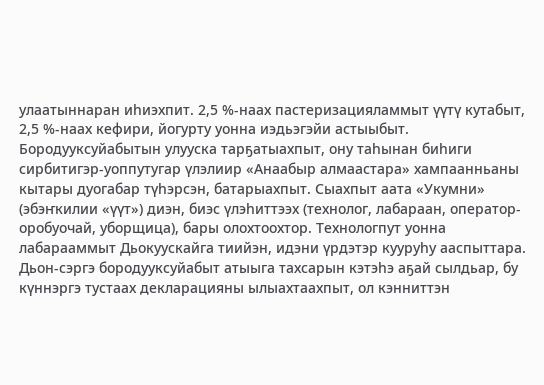улаатыннаран иһиэхпит. 2,5 %-наах пастеризацияламмыт үүтү кутабыт, 2,5 %-наах кефири, йогурту уонна иэдьэгэйи астыыбыт.
Бородууксуйабытын улууска тарҕатыахпыт, ону таһынан биһиги сирбитигэр-уоппутугар үлэлиир «Анаабыр алмаастара» хампаанньаны кытары дуогабар түһэрсэн, батарыахпыт. Сыахпыт аата «Укумни» (эбэҥкилии «үүт») диэн, биэс үлэһиттээх (технолог, лабараан, оператор-оробуочай, уборщица), бары олохтоохтор. Технологпут уонна лабарааммыт Дьокуускайга тиийэн, идэни үрдэтэр кууруһу ааспыттара.
Дьон-сэргэ бородууксуйабыт атыыга тахсарын кэтэһэ аҕай сылдьар, бу күннэргэ тустаах декларацияны ылыахтаахпыт, ол кэнниттэн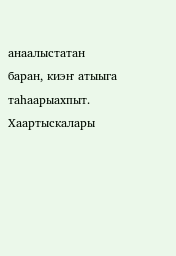анаалыстатан баран, киэҥ атыыга таһаарыахпыт.
Хаартыскалары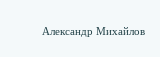Александр Михайлов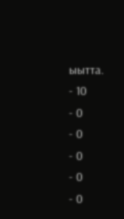ыытта.
- 10
- 0
- 0
- 0
- 0
- 0